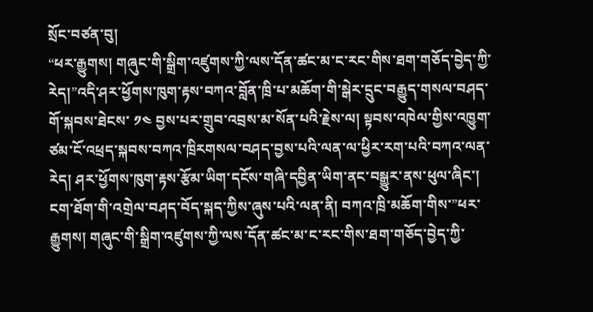སྲོང་བཙན་བུ།
“ཕར་རྒྱུགས། གཞུང་གི་སྒྲིག་འཛུགས་ཀྱི་ལས་དོན་ཚང་མ་ང་རང་གིས་ཐག་གཅོད་བྱེད་ཀྱི་རེད།”འདི་ཤར་ཕྱོགས་ཁུག་རྟས་བཀའ་བློན་ཁྲི་པ་མཆོག་གི་སྒེར་དྲུང་བརྒྱུད་གསལ་བཤད་གོ་སྐབས་ཐེངས་ ༡༤ བྱས་པར་གྲུབ་འབྲས་མ་སོན་པའི་རྗེས་ལ། སྟབས་འཁེལ་གྱིས་འཁྱུག་ཙམ་ངོ་འཕྲད་སྐབས་བཀའ་ཁྲིརགསལ་བཤད་བྱས་པའི་ལན་ལ་ཕྱིར་རག་པའི་བཀའ་ལན་རེད། ཤར་ཕྱོགས་ཁུག་རྟས་རྩོམ་ཡིག་དངོས་གཞི་དབྱིན་ཡིག་ནང་བསྒྱུར་ནས་ཕུལ་ཞིང་། ངག་ཐོག་གི་འགྲེལ་བཤད་བོད་སྐད་ཀྱིས་ཞུས་པའི་ལན་ནི། བཀའ་ཁྲི་མཆོག་གིས་”ཕར་རྒྱུགས། གཞུང་གི་སྒྲིག་འཛུགས་ཀྱི་ལས་དོན་ཚང་མ་ང་རང་གིས་ཐག་གཅོད་བྱེད་ཀྱི་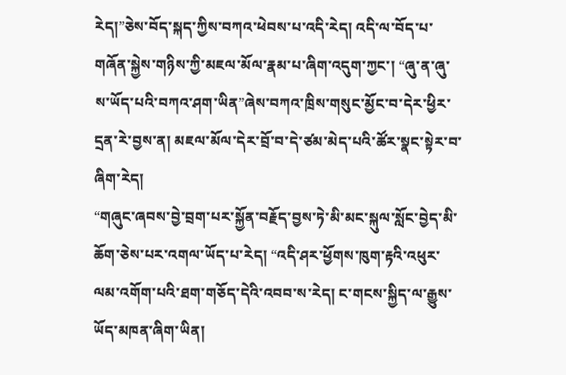རེད།”ཅེས་བོད་སྐད་ཀྱིས་བཀའ་ཕེབས་པ་འདི་རེད། འདི་ལ་བོད་པ་གཞོན་སྐྱེས་གཉིས་ཀྱི་མཇལ་མོལ་རྣམ་པ་ཞིག་འདུག་ཀྱང་། “ཞུ་ན་ཞུ་ས་ཡོད་པའི་བཀའ་ཤག་ཡིན”ཞེས་བཀའ་ཁྲིས་གསུང་མྱོང་བ་དེར་ཕྱིར་དྲན་རེ་བྱས་ན། མཇལ་མོལ་དེར་བྲོ་བ་དེ་ཙམ་མེད་པའི་ཚོར་སྣང་སྟེར་བ་ཞིག་རེད།
“གཞུང་ཞབས་བྱེ་བྲག་པར་སྐྱོན་བརྗོད་བྱས་ཏེ་མི་མང་སྐུལ་སློང་བྱེད་མི་ཆོག་ཅེས་པར་འགལ་ཡོད་པ་རེད། “འདི་ཤར་ཕྱོགས་ཁུག་རྟའི་འཕུར་ལམ་འགོག་པའི་ཐག་གཅོད་དེའི་འབབ་ས་རེད། ང་གངས་སྐྱིད་ལ་རྒྱུས་ཡོད་མཁན་ཞིག་ཡིན།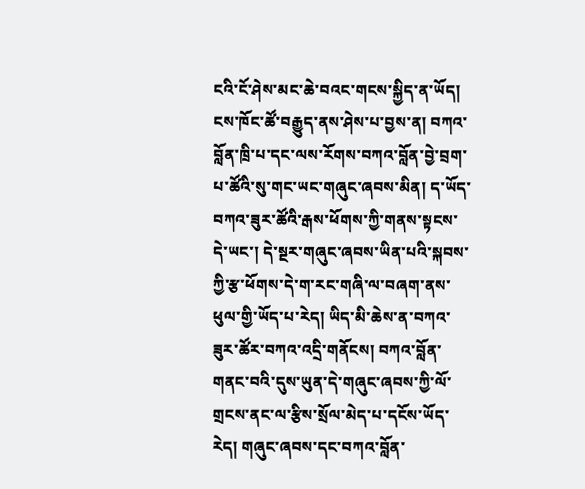ངའི་ངོ་ཤེས་མང་ཆེ་བའང་གངས་སྐྱིད་ན་ཡོད། ངས་ཁོང་ཚོ་བརྒྱུད་ནས་ཤེས་པ་བྱས་ན། བཀའ་བློན་ཁྲི་པ་དང་ལས་རོགས་བཀའ་བློན་བྱེ་བྲག་པ་ཚོའི་སུ་གང་ཡང་གཞུང་ཞབས་མིན། ད་ཡོད་བཀའ་ཟུར་ཚོའི་རྒས་ཕོགས་ཀྱི་གནས་སྟངས་དེ་ཡང་། དེ་སྔར་གཞུང་ཞབས་ཡིན་པའི་སྐབས་ཀྱི་རྩ་ཕོགས་དེ་ག་རང་གཞི་ལ་བཞག་ནས་ཕུལ་གྱི་ཡོད་པ་རེད། ཡིད་མི་ཆེས་ན་བཀའ་ཟུར་ཚོར་བཀའ་འདྲི་གནོངས། བཀའ་བློན་གནང་བའི་དུས་ཡུན་དེ་གཞུང་ཞབས་ཀྱི་ལོ་གྲངས་ནང་ལ་རྩིས་སྲོལ་མེད་པ་དངོས་ཡོད་རེད། གཞུང་ཞབས་དང་བཀའ་བློན་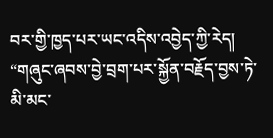བར་གྱི་ཁྱད་པར་ཡང་འདིས་འབྱེད་ཀྱི་རེད།
“གཞུང་ཞབས་བྱེ་བྲག་པར་སྐྱོན་བརྗོད་བྱས་ཏེ་མི་མང་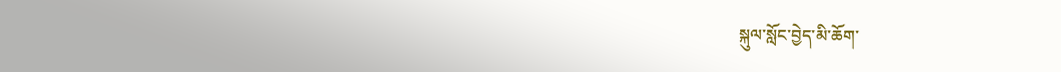སྐུལ་སློང་བྱེད་མི་ཆོག་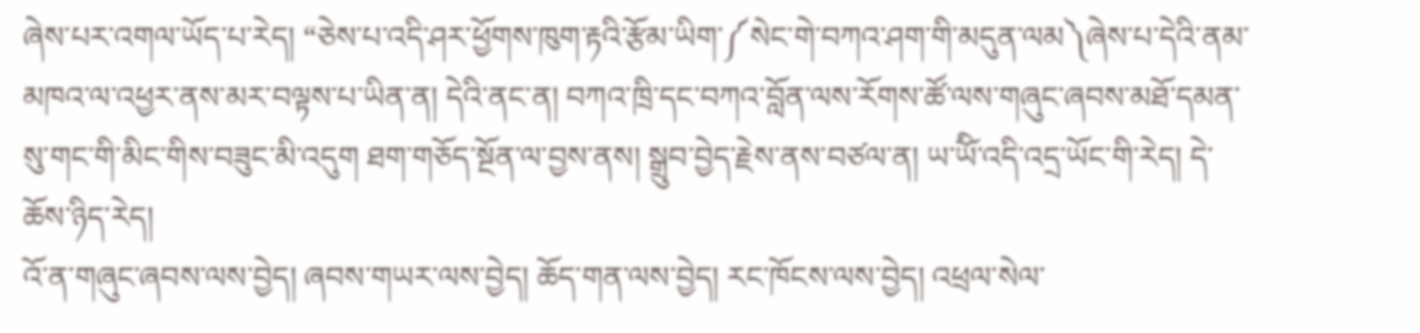ཞེས་པར་འགལ་ཡོད་པ་རེད། “ཅེས་པ་འདི་ཤར་ཕྱོགས་ཁུག་རྟའི་རྩོམ་ཡིག་༼སེང་གེ་བཀའ་ཤག་གི་མདུན་ལམ༽ཞེས་པ་དེའི་ནམ་མཁའ་ལ་འཕྱར་ནས་མར་བལྟས་པ་ཡིན་ན། དེའི་ནང་ན། བཀའ་ཁྲི་དང་བཀའ་བློན་ལས་རོགས་ཚོ་ལས་གཞུང་ཞབས་མཐོ་དམན་སུ་གང་གི་མིང་གིས་བཟུང་མི་འདུག ཐག་གཅོད་སྔོན་ལ་བྱས་ནས། སྒྲུབ་བྱེད་རྗེས་ནས་བཙལ་ན། ཡ་ཡོི་འདི་འདྲ་ཡོང་གི་རེད། དེ་ཆོས་ཉིད་རེད།
འོ་ན་གཞུང་ཞབས་ལས་བྱེད། ཞབས་གཡར་ལས་བྱེད། ཆོད་གན་ལས་བྱེད། རང་ཁོངས་ལས་བྱེད། འཕྲལ་སེལ་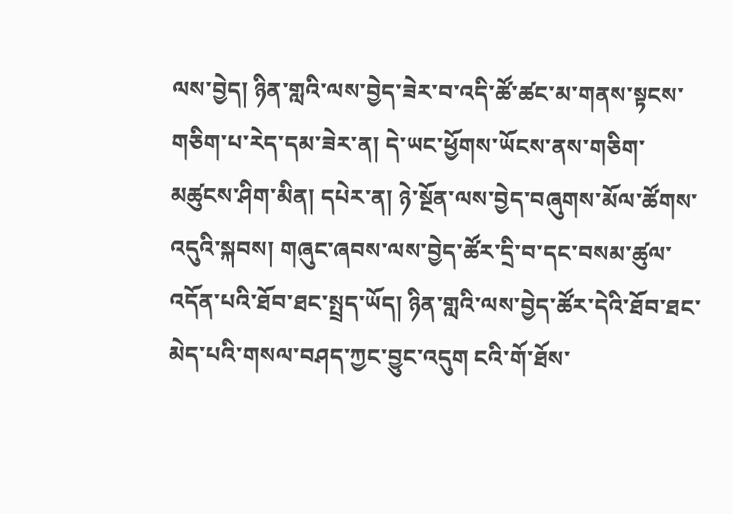ལས་བྱེད། ཉིན་གླའི་ལས་བྱེད་ཟེར་བ་འདི་ཚོ་ཚང་མ་གནས་སྟངས་གཅིག་པ་རེད་དམ་ཟེར་ན། དེ་ཡང་ཕྱོགས་ཡོངས་ནས་གཅིག་མཚུངས་ཤིག་མིན། དཔེར་ན། ཉེ་སྔོན་ལས་བྱེད་བཞུགས་མོལ་ཚོགས་འདུའི་སྐབས། གཞུང་ཞབས་ལས་བྱེད་ཚོར་དྲི་བ་དང་བསམ་ཚུལ་འདོན་པའི་ཐོབ་ཐང་སྤྲད་ཡོད། ཉིན་གླའི་ལས་བྱེད་ཚོར་དེའི་ཐོབ་ཐང་མེད་པའི་གསལ་བཤད་ཀྱང་བྱུང་འདུག ངའི་གོ་ཐོས་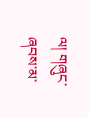ལ། གཞུང་ཞབས་མ་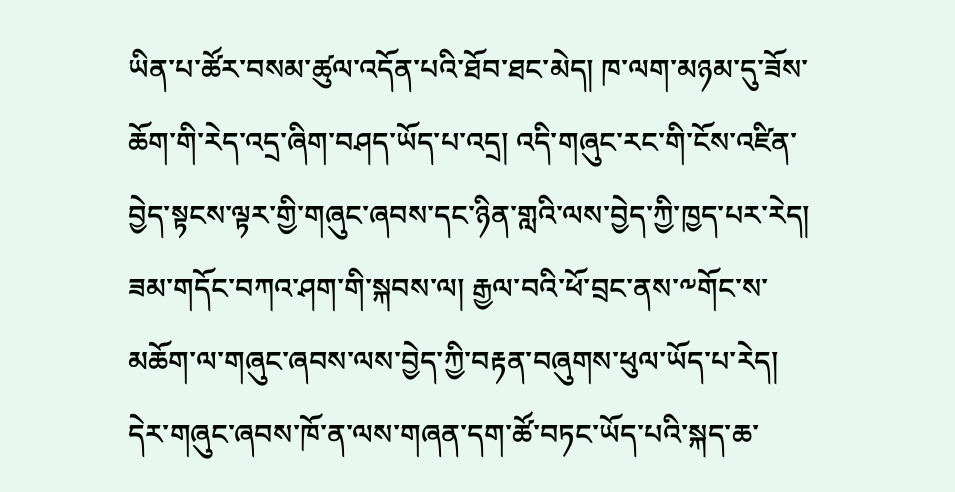ཡིན་པ་ཚོར་བསམ་ཚུལ་འདོན་པའི་ཐོབ་ཐང་མེད། ཁ་ལག་མཉམ་དུ་ཟོས་ཆོག་གི་རེད་འདྲ་ཞིག་བཤད་ཡོད་པ་འདྲ། འདི་གཞུང་རང་གི་ངོས་འཛིན་བྱེད་སྟངས་ལྟར་གྱི་གཞུང་ཞབས་དང་ཉིན་གླའི་ལས་བྱེད་ཀྱི་ཁྱད་པར་རེད།
ཟམ་གདོང་བཀའ་ཤག་གི་སྐབས་ལ། རྒྱལ་བའི་ཕོ་བྲང་ནས་༸གོང་ས་མཆོག་ལ་གཞུང་ཞབས་ལས་བྱེད་ཀྱི་བརྟན་བཞུགས་ཕུལ་ཡོད་པ་རེད། དེར་གཞུང་ཞབས་ཁོ་ན་ལས་གཞན་དག་ཚོ་བཏང་ཡོད་པའི་སྐད་ཆ་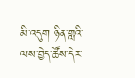མི་འདུག ཉིན་གླའི་ལས་བྱེད་ཚོས་དེར་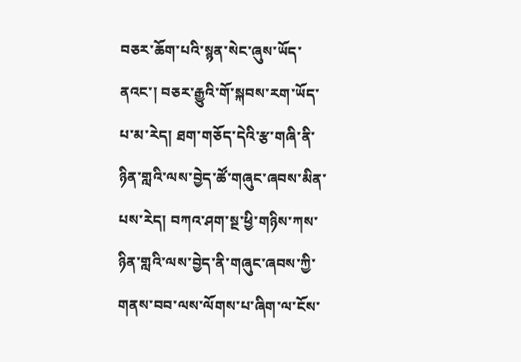བཅར་ཆོག་པའི་སྙན་སེང་ཞུས་ཡོད་ནའང་། བཅར་རྒྱུའི་གོ་སྐབས་རག་ཡོད་པ་མ་རེད། ཐག་གཅོད་དེའི་རྩ་གཞི་ནི་ཉིན་གླའི་ལས་བྱེད་ཚོ་གཞུང་ཞབས་མིན་པས་རེད། བཀའ་ཤག་སྔ་ཕྱི་གཉིས་ཀས་ཉིན་གླའི་ལས་བྱེད་ནི་གཞུང་ཞབས་ཀྱི་གནས་བབ་ལས་ལོགས་པ་ཞིག་ལ་ངོས་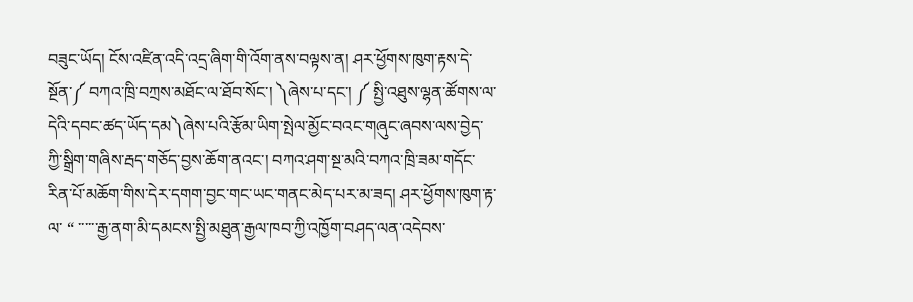བཟུང་ཡོད། ངོས་འཛིན་འདི་འདྲ་ཞིག་གི་འོག་ནས་བལྟས་ན། ཤར་ཕྱོགས་ཁུག་རྟས་དེ་སྔོན་༼ བཀའ་ཁྲི་བཀྲས་མཐོང་ལ་ཐོབ་སོང་། ༽ཞེས་པ་དང་། ༼ སྤྱི་འཐུས་ལྷན་ཚོགས་ལ་དེའི་དབང་ཚད་ཡོད་དམ༽ཞེས་པའི་རྩོམ་ཡིག་སྤེལ་མྱོང་བའང་གཞུང་ཞབས་ལས་བྱེད་ཀྱི་སྒྲིག་གཞིས་རྦད་གཅོད་བྱས་ཆོག་ནའང་། བཀའ་ཤག་སྔ་མའི་བཀའ་ཁྲི་ཟམ་གདོང་རིན་པོ་མཆོག་གིས་དེར་དགག་བྱང་གང་ཡང་གནང་མེད་པར་མ་ཟད། ཤར་ཕྱོགས་ཁུག་རྟ་ལ་ “ ་་་་་་རྒྱ་ནག་མི་དམངས་སྤྱི་མཐུན་རྒྱལ་ཁབ་ཀྱི་འཁྱོག་བཤད་ལན་འདེབས་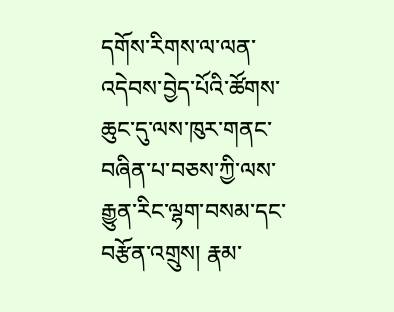དགོས་རིགས་ལ་ལན་འདེབས་བྱེད་པོའི་ཚོགས་ཆུང་དུ་ལས་ཁུར་གནང་བཞིན་པ་བཅས་ཀྱི་ལས་རྒྱུན་རིང་ལྷག་བསམ་དང་བརྩོན་འགྲུས། རྣམ་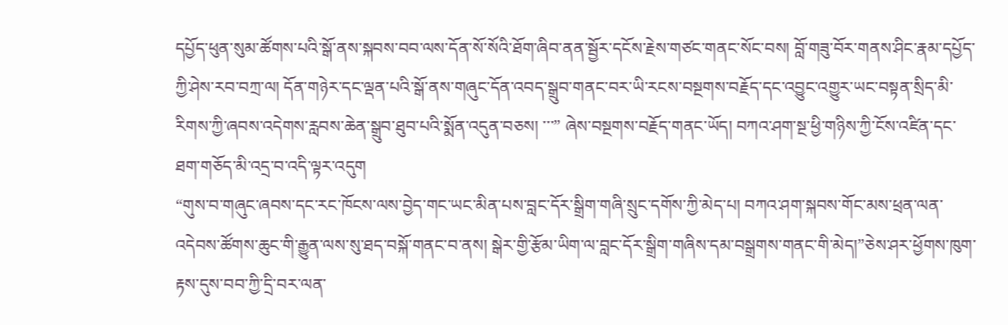དཔྱོད་ཕུན་སུམ་ཚོགས་པའི་སྒོ་ནས་སྐབས་བབ་ལས་དོན་སོ་སོའི་ཐོག་ཞིབ་ནན་སྦྱོར་དངོས་རྗེས་གཙང་གནང་སོང་བས། བློ་གཟུ་བོར་གནས་ཤིང་རྣམ་དཔྱོད་ཀྱི་ཤེས་རབ་བཀྲ་ལ། དོན་གཉེར་དང་ལྡན་པའི་སྒོ་ནས་གཞུང་དོན་འབད་སྒྲུབ་གནང་བར་ཡི་རངས་བསྔགས་བརྗོད་དང་འབྱུང་འགྱུར་ཡང་བསྟན་སྲིད་མི་རིགས་ཀྱི་ཞབས་འདེགས་རླབས་ཆེན་སྒྲུབ་ཐུབ་པའི་སྨོན་འདུན་བཅས། ་་་” ཞེས་བསྔགས་བརྗོད་གནང་ཡོད། བཀའ་ཤག་སྔ་ཕྱི་གཉིས་ཀྱི་ངོས་འཛིན་དང་ཐག་གཅོད་མི་འདྲ་བ་འདི་ལྟར་འདུག
“གུས་བ་གཞུང་ཞབས་དང་རང་ཁོངས་ལས་བྱེད་གང་ཡང་མིན་པས་བླང་དོར་སྒྲིག་གཞི་སྲུང་དགོས་ཀྱི་མེད་པ། བཀའ་ཤག་སྐབས་གོང་མས་ཕྲན་ལན་འདེབས་ཚོགས་ཆུང་གི་རྒྱུན་ལས་སུ་ཐད་བསྐོ་གནང་བ་ནས། སྒེར་གྱི་རྩོམ་ཡིག་ལ་བླང་དོར་སྒྲིག་གཞིས་དམ་བསྒྲགས་གནང་གི་མེད།”ཅེས་ཤར་ཕྱོགས་ཁུག་རྟས་དུས་བབ་ཀྱི་དྲི་བར་ལན་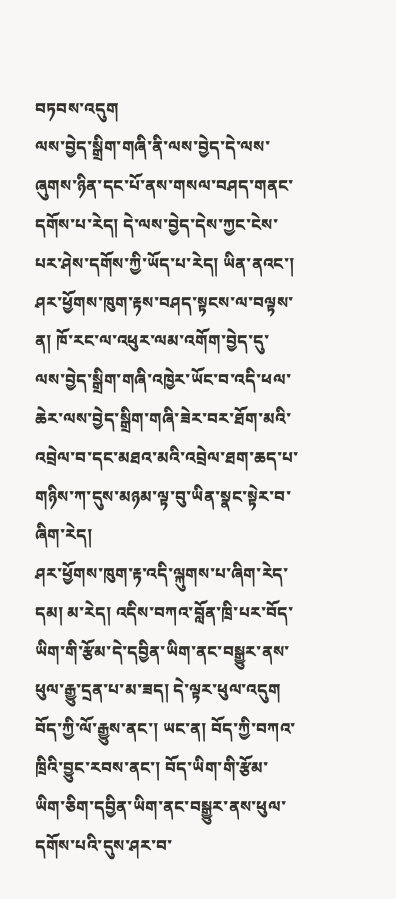བཏབས་འདུག
ལས་བྱེད་སྒྲིག་གཞི་ནི་ལས་བྱེད་དེ་ལས་ཞུགས་ཉིན་དང་པོ་ནས་གསལ་བཤད་གནང་དགོས་པ་རེད། དེ་ལས་བྱེད་དེས་ཀྱང་ངེས་པར་ཤེས་དགོས་ཀྱི་ཡོད་པ་རེད། ཡིན་ནའང་། ཤར་ཕྱོགས་ཁུག་རྟས་བཤད་སྟངས་ལ་བལྟས་ན། ཁོ་རང་ལ་འཕུར་ལམ་འགོག་བྱེད་དུ་ལས་བྱེད་སྒྲིག་གཞི་འཁྱེར་ཡོང་བ་འདི་ཕལ་ཆེར་ལས་བྱེད་སྒྲིག་གཞི་ཟེར་བར་ཐོག་མའི་འབྲེལ་བ་དང་མཐའ་མའི་འབྲེལ་ཐག་ཆད་པ་གཉིས་ཀ་དུས་མཉམ་ལྟ་བུ་ཡིན་སྣང་སྟེར་བ་ཞིག་རེད།
ཤར་ཕྱོགས་ཁུག་རྟ་འདི་ལྐུགས་པ་ཞིག་རེད་དམ། མ་རེད། འདིས་བཀའ་བློན་ཁྲི་པར་བོད་ཡིག་གི་རྩོམ་དེ་དབྱིན་ཡིག་ནང་བསྒྱུར་ནས་ཕུལ་རྒྱུ་དྲན་པ་མ་ཟད། དེ་ལྟར་ཕུལ་འདུག བོད་ཀྱི་ལོ་རྒྱུས་ནང་། ཡང་ན། བོད་ཀྱི་བཀའ་ཁྲིའི་བྱུང་རབས་ནང་། བོད་ཡིག་གི་རྩོམ་ཡིག་ཅིག་དབྱིན་ཡིག་ནང་བསྒྱུར་ནས་ཕུལ་དགོས་པའི་དུས་ཤར་བ་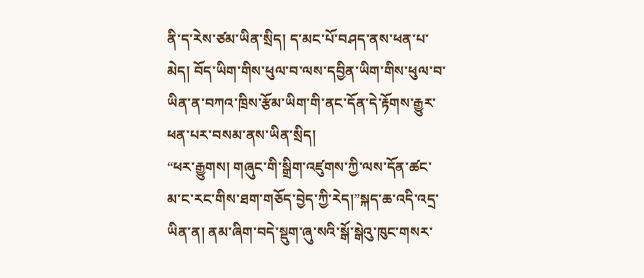ནི་ད་རེས་ཙམ་ཡིན་སྲིད། ད་མང་པོ་བཤད་ནས་ཕན་པ་མེད། བོད་ཡིག་གིས་ཕུལ་བ་ལས་དབྱིན་ཡིག་གིས་ཕུལ་བ་ཡིན་ན་བཀའ་ཁྲིས་རྩོམ་ཡིག་གི་ནང་དོན་དེ་རྟོགས་རྒྱུར་ཕན་པར་བསམ་ནས་ཡིན་སྲིད།
“ཕར་རྒྱུགས། གཞུང་གི་སྒྲིག་འཛུགས་ཀྱི་ལས་དོན་ཚང་མ་ང་རང་གིས་ཐག་གཅོད་བྱེད་ཀྱི་རེད།”སྐད་ཆ་འདི་འདྲ་ཡིན་ན། ནམ་ཞིག་བདེ་སྡུག་ཞུ་སའི་སྒོ་སྒེའུ་ཁུང་གསར་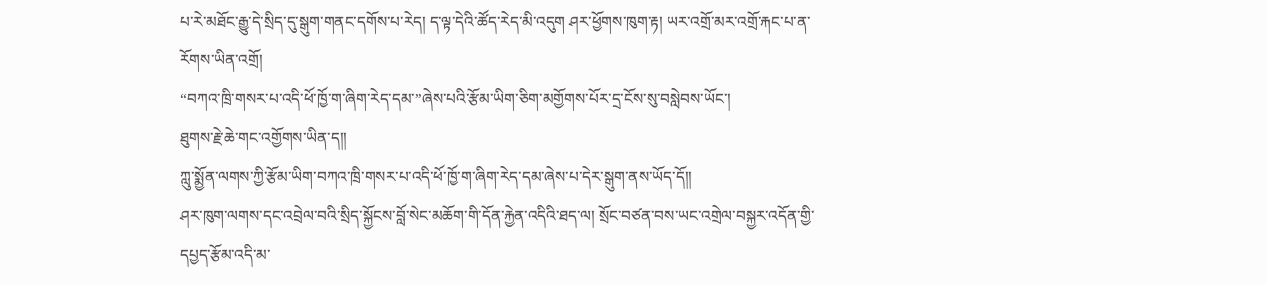པ་རེ་མཐོང་རྒྱུ་དེ་སྲིད་དུ་སྒུག་གནང་དགོས་པ་རེད། ད་ལྟ་དེའི་ཚོད་རེད་མི་འདུག ཤར་ཕྱོགས་ཁུག་རྟ། ཡར་འགྲོ་མར་འགྲོ་རྐང་པ་ན་རོགས་ཡིན་འགྲོ།
“བཀའ་ཁྲི་གསར་པ་འདི་ཕོ་ཁྱོ་ག་ཞིག་རེད་དམ་”ཞེས་པའི་རྩོམ་ཡིག་ཅིག་མགྱོགས་པོར་དྲ་ངོས་སུ་བསླེབས་ཡོང་།
ཐུགས་རྗེ་ཆེ་གང་འགྱོགས་ཡིན་ད།།
ཀླུ་སྨྱོན་ལགས་ཀྱི་རྩོམ་ཡིག་བཀའ་ཁྲི་གསར་པ་འདི་ཕོ་ཁྱོ་ག་ཞིག་རེད་དམ་ཞེས་པ་དེར་སྒུག་ནས་ཡོད་དོ།།
ཤར་ཁུག་ལགས་དང་འབྲེལ་བའི་སྲིད་སྐྱོངས་བློ་སེང་མཆོག་གི་དོན་རྐྱེན་འདིའི་ཐད་ལ། སྲོང་བཙན་བས་ཡང་འགྲེལ་བསྐྱར་འདོན་གྱི་དཔྱད་རྩོམ་འདི་མ་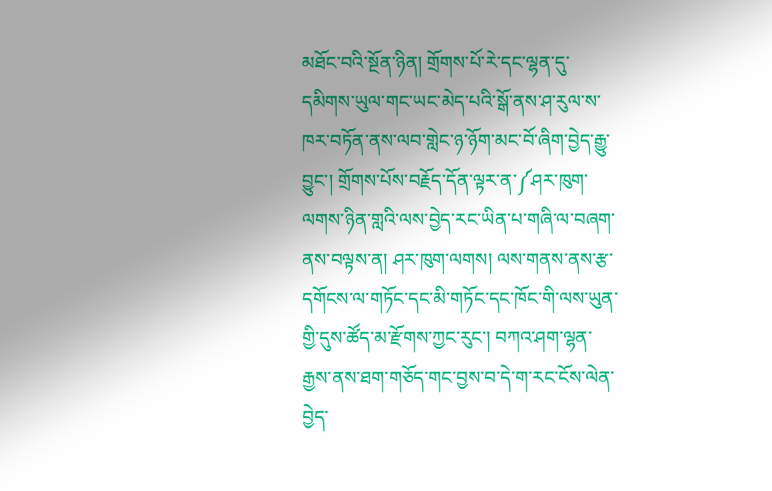མཐོང་བའི་སྔོན་ཉིན། གྲོགས་པོ་རེ་དང་ལྷན་དུ་དམིགས་ཡུལ་གང་ཡང་མེད་པའི་སྒོ་ནས་ཤ་རུལ་ས་ཁར་བཏོན་ནས་ལབ་གླེང་ཉ་ཉོག་མང་བོ་ཞིག་བྱེད་རྒྱུ་བྱུང་། གྲོགས་པོས་བརྗོད་དོན་ལྟར་ན་༼ཤར་ཁུག་ལགས་ཉིན་གླའི་ལས་བྱེད་རང་ཡིན་པ་གཞི་ལ་བཞག་ནས་བལྟས་ན། ཤར་ཁུག་ལགས། ལས་གནས་ནས་རྩ་དགོངས་ལ་གཏོང་དང་མི་གཏོང་དང་ཁོང་གི་ལས་ཡུན་གྱི་དུས་ཚོད་མ་རྫོགས་ཀྱང་རུང་། བཀའ་ཤག་ལྷན་རྒྱས་ནས་ཐག་གཅོད་གང་བྱས་བ་དེ་ག་རང་ངོས་ལེན་བྱེད་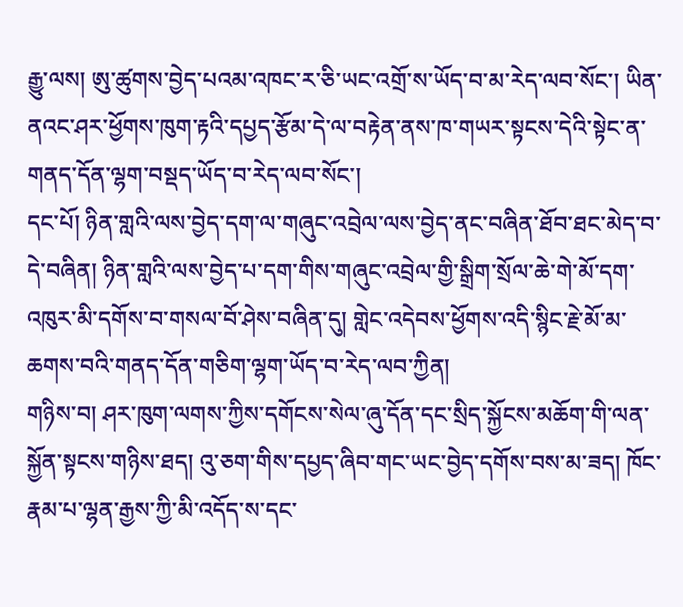རྒྱུ་ལས། ཨུ་ཚུགས་བྱེད་པའམ་འཁང་ར་ཅི་ཡང་འགྲོ་ས་ཡོད་བ་མ་རེད་ལབ་སོང་། ཡིན་ནའང་ཤར་ཕྱོགས་ཁུག་རྟའི་དཔྱད་རྩོམ་དེ་ལ་བརྟེན་ནས་ཁ་གཡར་སྟངས་དེའི་སྟེང་ན་གནད་དོན་ལྷག་བསྡད་ཡོད་བ་རེད་ལབ་སོང་།
དང་པོ། ཉིན་གླའི་ལས་བྱེད་དག་ལ་གཞུང་འབྲེལ་ལས་བྱེད་ནང་བཞིན་ཐོབ་ཐང་མེད་བ་དེ་བཞིན། ཉིན་གླའི་ལས་བྱེད་པ་དག་གིས་གཞུང་འབྲེལ་གྱི་སྒྲིག་སྲོལ་ཆེ་གེ་མོ་དག་འཁུར་མི་དགོས་བ་གསལ་བོ་ཤེས་བཞིན་དུ། གླེང་འདེབས་ཕྱོགས་འདི་སྙིང་རྗེ་མོ་མ་ཆགས་བའི་གནད་དོན་གཅིག་ལྷག་ཡོད་བ་རེད་ལབ་ཀྱིན།
གཉིས་བ། ཤར་ཁུག་ལགས་ཀྱིས་དགོངས་སེལ་ཞུ་དོན་དང་སྲིད་སྐྱོངས་མཆོག་གི་ལན་སྐྱོན་སྟངས་གཉིས་ཐད། འུ་ཅག་གིས་དཔྱད་ཞིབ་གང་ཡང་བྱེད་དགོས་བས་མ་ཟད། ཁོང་རྣམ་པ་ལྷན་རྒྱས་ཀྱི་མི་འདོད་ས་དང་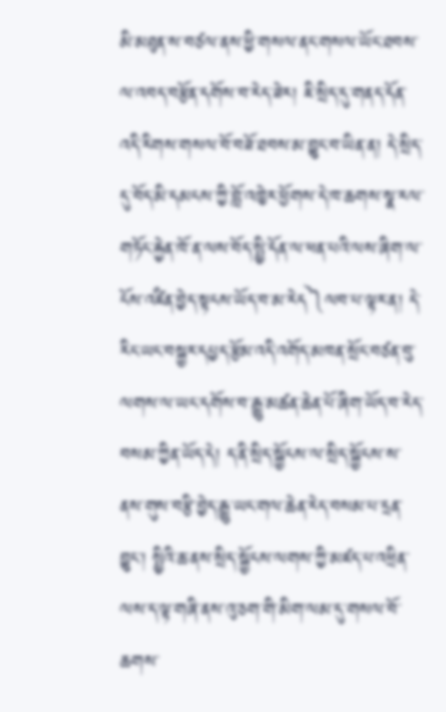མི་མཐུན་ས་བཙལ་ནས་ཕྱི་གསལ་ནང་གསལ་ཡོང་ཐབས་ལ་འབད་བརྩོན་དགོས་བ་རེད་ཟེར། ཇི་སྲིད་དུ་གནད་དོན་འདི་རིགས་གསལ་བོ་བཟོ་ཐབས་མ་བྱུང་བ་ཡིན་ན། དེ་སྲིད་དུ་བོད་མི་དམངས་ཀྱི་བློ་འཁྱེར་ཕྱོགས་དེ་ཁ་ཆགས་སྣ་རལ་གཏོང་རྐྱེན་ཁོ་ན་ལས་བོད་སྤྱི་དོན་ལ་ཕན་པའི་ལས་ཞིག་ལ་ངོས་འཛིན་བྱེད་སྟངས་ཡོད་བ་མ་རེད༽ལབ་པ་ལྟར་ན། དེ་རིང་ཡང་བསྐྱར་དཔྱད་རྩོམ་འདི་འགོད་མཁན་སྲོང་བཙན་བུ་ལགས་ལ་ཡང་དགོས་བ་རྒྱུ་མཚན་ཆེན་པོ་ཞིག་ཡོད་བ་རེད་བསམ་ཀྱིན་ཡོད་དེ། ད་ནི་སྲིད་སྐྱོངས་ལ་སྲིད་སྐྱོངས་ས་ནས་གུས་བརྩི་བྱེད་རྒྱུ་ཡང་གལ་ཆེན་རེད་བསམ་པ་དྲན་བྱུང་། སྤྱིའི་ཆ་ནས་སྲིད་སྐྱོངས་ལགས་ཀྱི་མཛད་པ་འཕྲིན་ལས་ད་ལྟ་གཞི་ནས་འུ་ཅག་གི་མིག་ལམ་དུ་གསལ་བོ་ཆགས་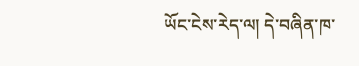ཡོང་ངེས་རེད་ལ། དེ་བཞིན་ཁ་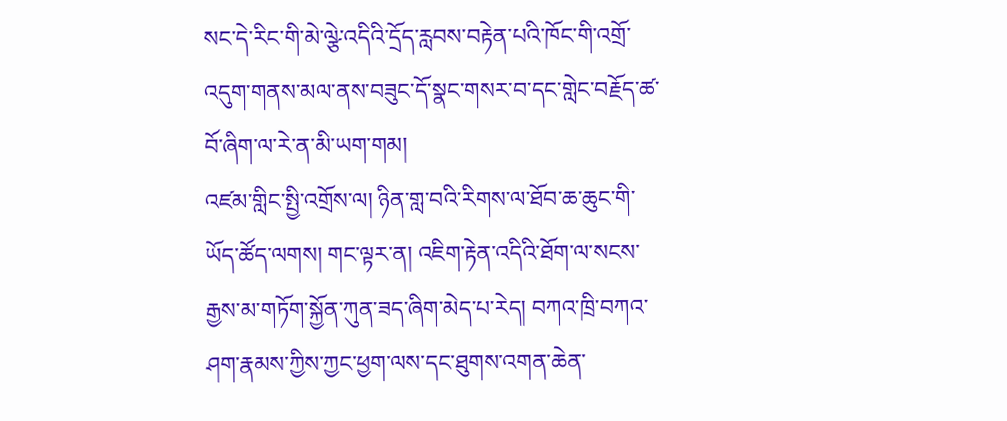སང་དེ་རིང་གི་མེ་ལྩེ་འདིའི་དྲོད་རླབས་བརྟེན་པའི་ཁོང་གི་འགྲོ་འདུག་གནས་མལ་ནས་བཟུང་དོ་སྣང་གསར་བ་དང་གླེང་བརྗོད་ཚ་བོ་ཞིག་ལ་རེ་ན་མི་ཡག་གམ།
འཛམ་གླིང་སྤྱི་འགྲོས་ལ། ཉིན་གླ་བའི་རིགས་ལ་ཐོབ་ཆ་ཆུང་གི་ཡོད་ཚོད་ལགས། གང་ལྟར་ན། འཇིག་རྟེན་འདིའི་ཐོག་ལ་སངས་རྒྱས་མ་གཏོག་སྐྱོན་ཀུན་ཟད་ཞིག་མེད་པ་རེད། བཀའ་ཁྲི་བཀའ་ཤག་རྣམས་ཀྱིས་ཀྱང་ཕྱག་ལས་དང་ཐུགས་འགན་ཆེན་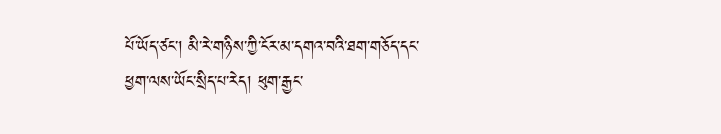པོ་ཡོད་ཙང་། མི་རེ་གཉིས་ཀྱི་ངོར་མ་དགའ་བའི་ཐག་གཅོད་དང་ཕྱག་ལས་ཡོང་སྲིད་པ་རེད། ཕུག་རྒྱང་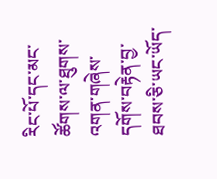རིང་པོ་དང་མང་ཚོགས་ལ་ཐུགས་འགན་གཞེས་དགོས་བརྟེན་བྱ་ཐབས་ཅི་ཡང་ཡོད་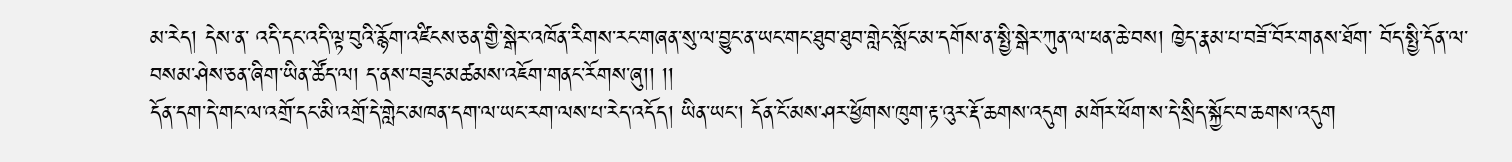མ་རེད། དེས་ན་ འདི་དང་འདི་ལྟ་བུའི་རྙོག་འཛིངས་ཅན་གྱི་སྒེར་འཁོན་རིགས་རང་གཞན་སུ་ལ་བྱུང་ན་ཡང་གང་ཐུབ་ཐུབ་གླེང་སློང་མ་དགོས་ན་སྤྱི་སྒེར་ཀུན་ལ་ཕན་ཆེ་བས། ཁྱེད་རྣམ་པ་བཟོ་བོར་གནས་ཐོག་ བོད་སྤྱི་དོན་ལ་བསམ་ཤེས་ཅན་ཞིག་ཡིན་ཚོད་ལ། ད་ནས་བཟུང་མཚམས་འཇོག་གནང་རོགས་ཞུ།། །།
དོན་དག་དེ་གང་ལ་འགྲོ་དང་མི་འགྲོ་དེ་གླེང་མཁན་དག་ལ་ཡང་རག་ལས་པ་རེད་འདོད། ཡིན་ཡང་། དོན་ངོ་མས་ཤར་ཕྱོགས་ཁུག་རྟ་འུར་རྡོ་ཆགས་འདུག མགོར་ཕོག་ས་དེ་སྲིད་སྐྱོང་བ་ཆགས་འདུག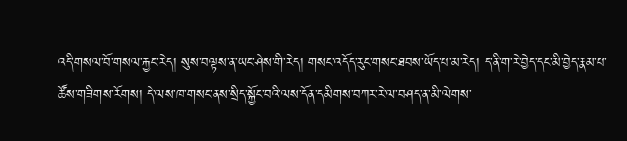འདི་གསལ་བོ་གསལ་རྐྱང་རེད། སུས་བལྟས་ན་ཡང་ཤེས་གི་རེད། གསང་འདོད་རུང་གསང་ཐབས་ཡོད་པ་མ་རེད། ད་ནི་ག་རེ་བྱེད་དང་མི་བྱེད་རྣམ་པ་ཚོས་གཟིགས་རོགས། དེ་ལས་ཁ་གསང་ནས་སྲིད་སྐྱོང་བའི་ལས་དོན་དམིགས་བཀར་རེ་ལ་བཤད་ན་མི་ལེགས་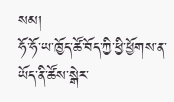སམ།
ཧོ་ཧོ་ཡ་ཁྱོད་ཚོ་བོད་ཀྱི་ཕྱི་ཕྱོགས་ན་ཡོད་ནི་ཚོས་སྒེར་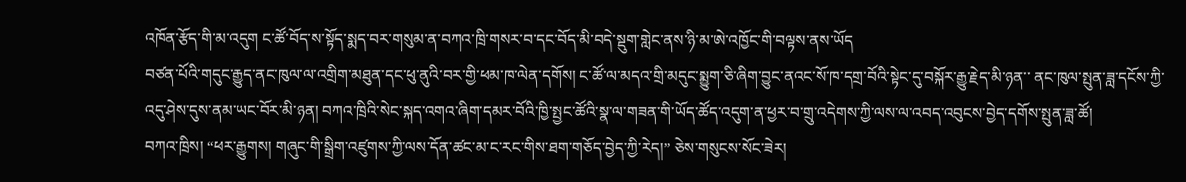འཁོན་རྩོད་གི་མ་འདུག ང་ཚོ་བོད་ས་སྟོད་སྨད་བར་གསུམ་ན་བཀའ་ཁྲི་གསར་བ་དང་བོད་མི་བདེ་སྡུག་གླེང་ནས་ཉི་མ་ཨེ་འཁྱོང་གི་བལྟས་ནས་ཡོད
བཙན་པོའི་གདུང་རྒྱུད་ནང་ཁུལ་ལ་འགྲིག་མཐུན་དང་ཕུ་ནུའི་བར་གྱི་ཕམ་ཁ་ལེན་དགོས། ང་ཚོ་ལ་མདའ་གྲི་མདུང་སྨྱུག་ཅི་ཞིག་བྱུང་ནའང་སོ་ཁ་དགྲ་བོའི་སྟེང་དུ་བསྐོར་རྒྱུ་རྗེད་མི་ཉན་་ ནང་ཁུལ་སྤུན་ཟླ་དངོས་ཀྱི་འདུ་ཤེས་དུས་ནམ་ཡང་བོར་མི་ཉན། བཀའ་ཁྲིའི་སེང་སྐད་འགའ་ཞིག་དམར་བོའི་ཁྱི་སྤྱང་ཚོའི་སྣ་ལ་གཟན་གི་ཡོད་ཚོད་འདུག་ན་ཕྱར་བ་གྲུ་འདེགས་ཀྱི་ལས་ལ་འབད་འབུངས་བྱེད་དགོས་སྤུན་ཟླ་ཚོ།
བཀའ་ཁྲིས། “ཕར་རྒྱུགས། གཞུང་གི་སྒྲིག་འཛུགས་ཀྱི་ལས་དོན་ཚང་མ་ང་རང་གིས་ཐག་གཅོད་བྱེད་ཀྱི་རེད།” ཅེས་གསུངས་སོང་ཟེར།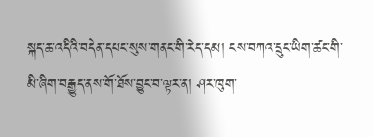སྐད་ཆ་འདིའི་བདེན་དཔང་སུས་གནང་གི་རེད་དམ། ངས་བཀའ་དྲུང་ཡིག་ཚང་གི་མི་ཞིག་བརྒྱུད་ནས་གོ་ཐོས་བྱུང་བ་ལྟར་ན། ཤར་ཁུག་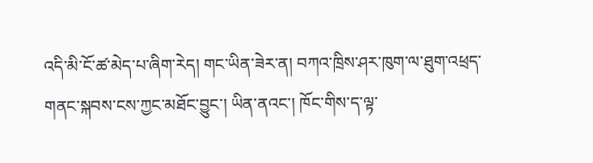འདི་མི་ངོ་ཚ་མེད་པ་ཞིག་རེད། གང་ཡིན་ཟེར་ན། བཀའ་ཁྲིས་ཤར་ཁུག་ལ་ཐུག་འཕྲད་གནང་སྐབས་ངས་ཀྱང་མཐོང་བྱུང་། ཡིན་ནའང་། ཁོང་གིས་ད་ལྟ་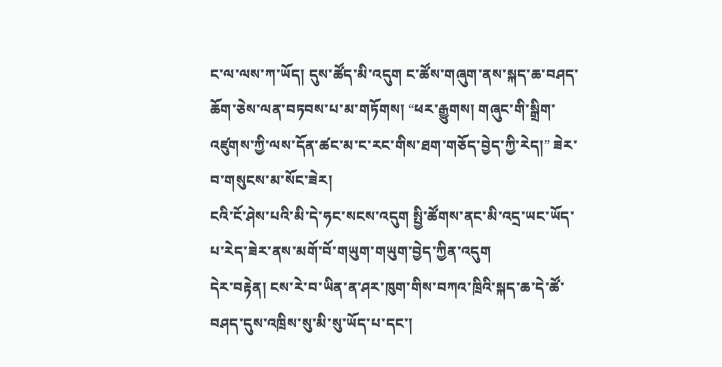ང་ལ་ལས་ཀ་ཡོད། དུས་ཚོད་མི་འདུག ང་ཚོས་གཞུག་ནས་སྐད་ཆ་བཤད་ཆོག་ཅེས་ལན་བཏབས་པ་མ་གཏོགས། “ཕར་རྒྱུགས། གཞུང་གི་སྒྲིག་འཛུགས་ཀྱི་ལས་དོན་ཚང་མ་ང་རང་གིས་ཐག་གཅོད་བྱེད་ཀྱི་རེད།” ཟེར་བ་གསུངས་མ་སོང་ཟེར།
ངའི་ངོ་ཤེས་པའི་མི་དེ་ཧང་སངས་འདུག སྤྱི་ཚོགས་ནང་མི་འདྲ་ཡང་ཡོད་པ་རེད་ཟེར་ནས་མགོ་བོ་གཡུག་གཡུག་བྱེད་ཀྱིན་འདུག
དེར་བརྟེན། ངས་རེ་བ་ཡིན་ན་ཤར་ཁུག་གིས་བཀའ་ཁྲིའི་སྐད་ཆ་དེ་ཚོ་བཤད་དུས་འཁྲིས་སུ་མི་སུ་ཡོད་པ་དང་།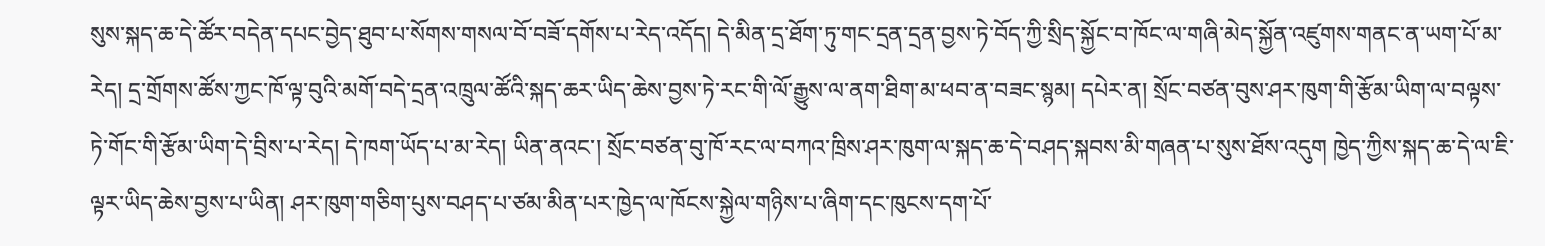སུས་སྐད་ཆ་དེ་ཚོར་བདེན་དཔང་བྱེད་ཐུབ་པ་སོགས་གསལ་བོ་བཟོ་དགོས་པ་རེད་འདོད། དེ་མིན་དྲ་ཐོག་ཏུ་གང་དྲན་དྲན་བྱས་ཏེ་བོད་ཀྱི་སྲིད་སྐྱོང་བ་ཁོང་ལ་གཞི་མེད་སྐྱོན་འཛུགས་གནང་ན་ཡག་པོ་མ་རེད། དྲ་གྲོགས་ཚོས་ཀྱང་ཁོ་ལྟ་བུའི་མགོ་བདེ་དྲན་འཁྲུལ་ཚོའི་སྐད་ཆར་ཡིད་ཆེས་བྱས་ཏེ་རང་གི་ལོ་རྒྱུས་ལ་ནག་ཐིག་མ་ཕབ་ན་བཟང་སྙམ། དཔེར་ན། སྲོང་བཙན་བུས་ཤར་ཁུག་གི་རྩོམ་ཡིག་ལ་བལྟས་ཏེ་གོང་གི་རྩོམ་ཡིག་དེ་བྲིས་པ་རེད། དེ་ཁག་ཡོད་པ་མ་རེད། ཡིན་ནའང་། སྲོང་བཙན་བུ་ཁོ་རང་ལ་བཀའ་ཁྲིས་ཤར་ཁུག་ལ་སྐད་ཆ་དེ་བཤད་སྐབས་མི་གཞན་པ་སུས་ཐོས་འདུག ཁྱེད་ཀྱིས་སྐད་ཆ་དེ་ལ་ཇི་ལྟར་ཡིད་ཆེས་བྱས་པ་ཡིན། ཤར་ཁུག་གཅིག་པུས་བཤད་པ་ཙམ་མིན་པར་ཁྱེད་ལ་ཁོངས་སྐྱེལ་གཉིས་པ་ཞིག་དང་ཁུངས་དག་པོ་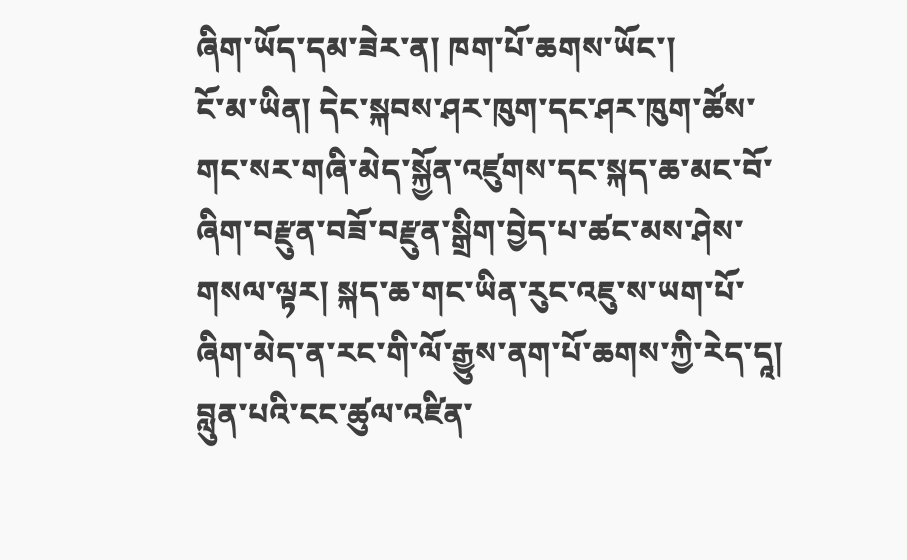ཞིག་ཡོད་དམ་ཟེར་ན། ཁག་པོ་ཆགས་ཡོང་།
ངོ་མ་ཡིན། དེང་སྐབས་ཤར་ཁུག་དང་ཤར་ཁུག་ཚོས་གང་སར་གཞི་མེད་སྐྱོན་འཛུགས་དང་སྐད་ཆ་མང་བོ་ཞིག་བརྫུན་བཟོ་བརྫུན་སྒྲིག་བྱེད་པ་ཚང་མས་ཤེས་གསལ་ལྟར། སྐད་ཆ་གང་ཡིན་རུང་འཇུ་ས་ཡག་པོ་ཞིག་མེད་ན་རང་གི་ལོ་རྒྱུས་ནག་པོ་ཆགས་ཀྱི་རེད་དཱ།
བླུན་པའི་ངང་ཚུལ་འཛིན་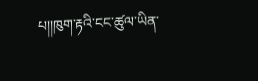པ།།ཁུག་རྟའི་ངང་ཚུལ་ཡིན་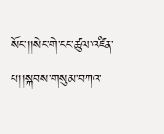སོང་།།སེང་གེ་ངང་ཚུལ་འཛིན་པ།།སྐབས་གསུམ་བཀའ་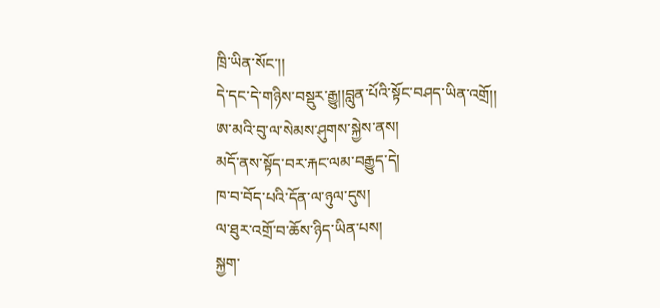ཁྲི་ཡིན་སོང་།།
དེ་དང་དེ་གཉིས་བསྡུར་རྒྱུ།།བླུན་པོའི་སྟོང་བཤད་ཡིན་འགྲོ།།
ཨ་མའི་བུ་ལ་སེམས་ཤུགས་སྐྱེས་ནས།
མདོ་ནས་སྟོད་བར་རྐང་ལམ་བརྒྱུད་དེ།
ཁ་བ་བོད་པའི་དོན་ལ་ཉུལ་དུས།
ལ་ཐུར་འགྲོ་བ་ཆོས་ཉིད་ཡིན་པས།
སྐྱག་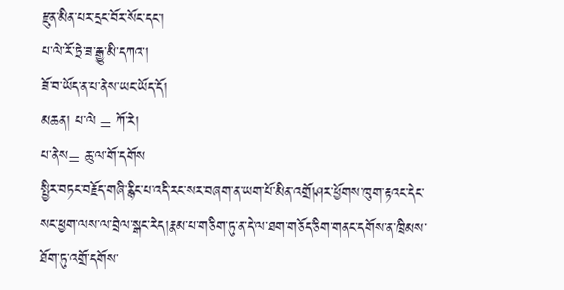རྫུན་མིན་པར་དྲང་བོར་སོང་དང་།
པ་ལེ་རོ་ཏྲེ་ཟ་རྒྱུ་མི་དཀའ་།
ཟོ་བ་ཡོད་ན་པ་ནེས་ཡང་ཡོད་དོ།
མཆན། པ་ལེ = ཀོ་རེ།
པ་ནེས= ཆུ་ལ་གོ་དགོས
སྤྱིར་བཏང་བརྗོད་གཞི་རྙིང་པ་འདི་རང་སར་བཞག་ན་ཡག་པོ་མིན་འགྲོ།ཤར་ཕྱོགས་ཁུག་རྟའང་དེང་སང་ཕྱག་ལས་ལ་བྲེལ་སྒང་རེད།རྣམ་པ་གཅིག་ཏུ་ན་དེ་ལ་ཐག་གཅོད་ཅིག་གནང་དགོས་ན་ཁྲིམས་ཐོག་ཏུ་འགྲོ་དགོས་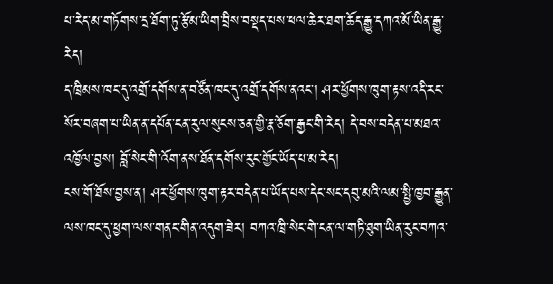པ་རེད་མ་གཏོགས་དྲ་ཐོག་ཏུ་རྩོམ་ཡིག་བྲིས་བསྡད་པས་ཕལ་ཆེར་ཐག་ཆོད་རྒྱུ་དཀའ་མོ་ཡིན་རྒྱུ་རེད།
ད་ཁྲིམས་ཁང་དུ་འགྲོ་དགོས་ན་བཙོན་ཁང་དུ་འགྲོ་དགོས་ནའང་། ཤར་ཕྱོགས་ཁུག་རྟས་འདི་རང་སོར་བཞག་པ་ཡིན་ན་དཔོན་ངན་རུལ་སུངས་ཅན་གྱི་རྣ་ཅོག་རྒྱང་གི་རེད། དེ་བས་བདེན་པ་མཐའ་འཁྱོལ་བྱས། བློ་སེང་གི་འོག་ནས་ཐོན་དགོས་རུང་གྱོང་ཡོད་པ་མ་རེད།
ངས་གོ་ཐོས་བྱས་ན། ཤར་ཕྱོགས་ཁུག་རྟར་བདེན་པ་ཡོད་པས་དེང་སང་དབུ་མའི་ལམ་སྤྱི་ཁྱབ་རྒྱུན་ལས་ཁང་དུ་ཕྱག་ལས་གནང་གིན་འདུག་ཟེར། བཀའ་ཁྲི་སེང་གེ་ངན་ལ་གཏི་ཐུག་ཡིན་རུང་བཀའ་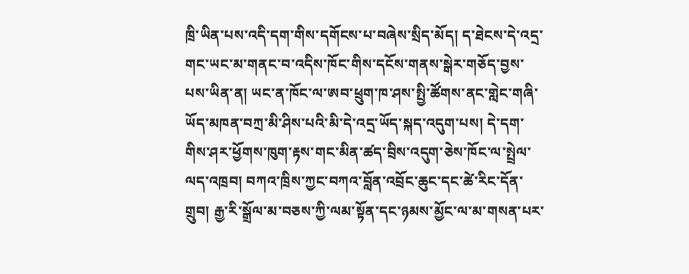ཁྲི་ཡིན་པས་འདི་དག་གིས་དགོངས་པ་བཞེས་སྲིད་མོད། ད་ཐེངས་དེ་འདྲ་གང་ཡང་མ་གནང་བ་འདིས་ཁོང་གིས་དངོས་གནས་སྒེར་གཅོད་བྱས་པས་ཡིན་ན། ཡང་ན་ཁོང་ལ་ཨབ་ཕྲུག་ཁ་ཤས་སྤྱི་ཚོགས་ནང་གླེང་གཞི་ཡོད་མཁན་བཀྲ་མི་ཤིས་པའི་མི་དེ་འདྲ་ཡོད་སྐད་འདུག་པས། དེ་དག་གིས་ཤར་ཕྱོགས་ཁུག་རྟས་གང་མིན་ཚད་བྲིས་འདུག་ཅེས་ཁོང་ལ་སྤྲེལ་ལད་འཁྲབ། བཀའ་ཁྲིས་ཀྱང་བཀའ་བློན་འབྲོང་ཆུང་དང་ཚེ་རིང་དོན་གྲུབ། རྒྱ་རི་སྒྲོལ་མ་བཅས་ཀྱི་ལམ་སྟོན་དང་ཉམས་མྱོང་ལ་མ་གསན་པར་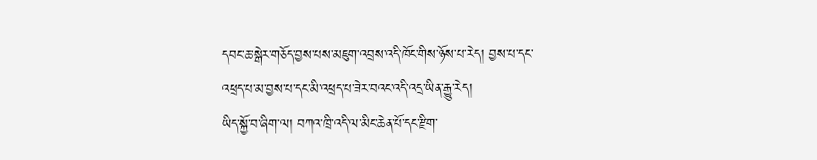དབང་ཆ་སྒེར་གཅོད་བྱས་པས་མཇུག་འབྲས་འདི་ཁོང་གིས་ཉོས་པ་རེད། བྱས་པ་དང་འཕྲད་པ་མ་བྱས་པ་དང་མི་འཕྲད་པ་ཟེར་བའང་འདི་འདྲ་ཡིན་རྒྱུ་རེད།
ཡིད་སྐྱོ་བ་ཞིག་ལ། བཀའ་ཁྲི་འདི་ལ་མིང་ཆེན་པོ་དང་རྫིག་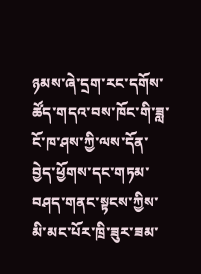ཉམས་ཞེ་དྲག་རང་དགོས་ཚོད་གདའ་བས་ཁོང་གི་ཟླ་ངོ་ཁ་ཤས་ཀྱི་ལས་དོན་བྱེད་ཕྱོགས་དང་གཏམ་བཤད་གནང་སྟངས་ཀྱིས་མི་མང་པོར་ཁྲི་ཟུར་ཟམ་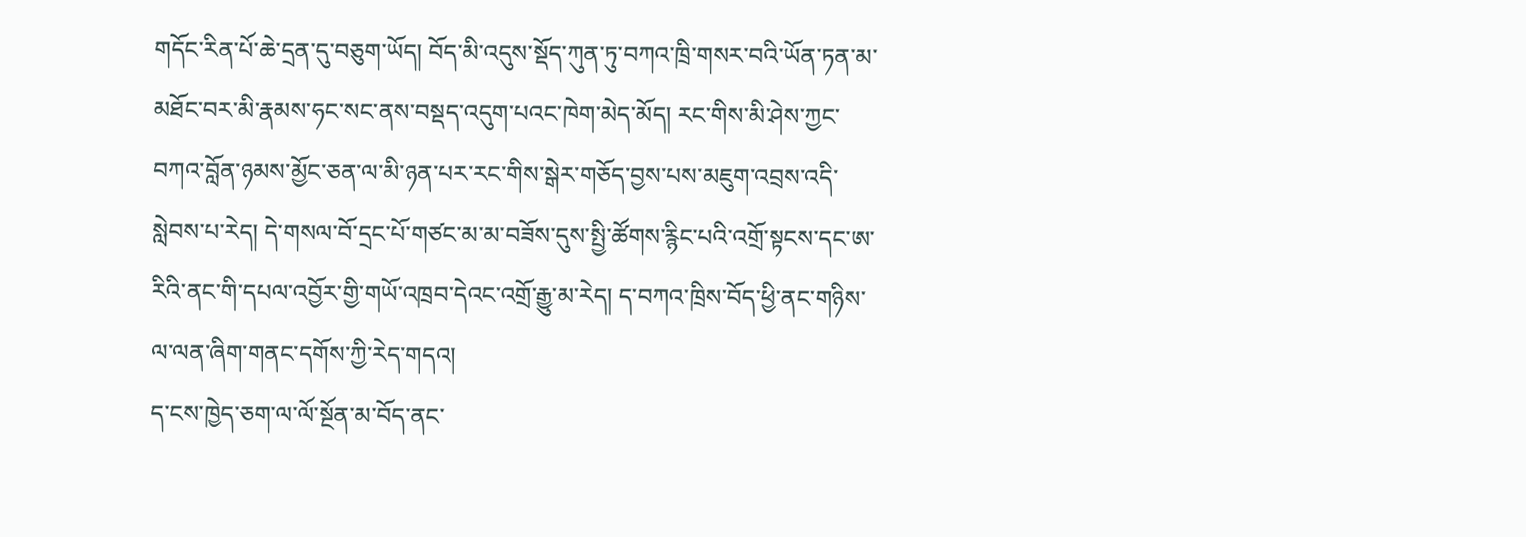གདོང་རིན་པོ་ཆེ་དྲན་དུ་བཅུག་ཡོད། བོད་མི་འདུས་སྡོད་ཀུན་ཏུ་བཀའ་ཁྲི་གསར་བའི་ཡོན་ཏན་མ་མཐོང་བར་མི་རྣམས་ཧང་སང་ནས་བསྡད་འདུག་པའང་ཁེག་མེད་མོད། རང་གིས་མི་ཤེས་ཀྱང་བཀའ་བློན་ཉམས་མྱོང་ཅན་ལ་མི་ཉན་པར་རང་གིས་སྒེར་གཅོད་བྱས་པས་མཇུག་འབྲས་འདི་སླེབས་པ་རེད། དེ་གསལ་བོ་དྲང་པོ་གཙང་མ་མ་བཟོས་དུས་སྤྱི་ཚོགས་རྙིང་པའི་འགྲོ་སྟངས་དང་ཨ་རིའི་ནང་གི་དཔལ་འབྱོར་གྱི་གཡོ་འཁྲབ་དེའང་འགྲོ་རྒྱུ་མ་རེད། ད་བཀའ་ཁྲིས་བོད་ཕྱི་ནང་གཉིས་ལ་ལན་ཞིག་གནང་དགོས་ཀྱི་རེད་གདའ།
ད་ངས་ཁྱེད་ཅག་ལ་ལོ་སྔོན་མ་བོད་ནང་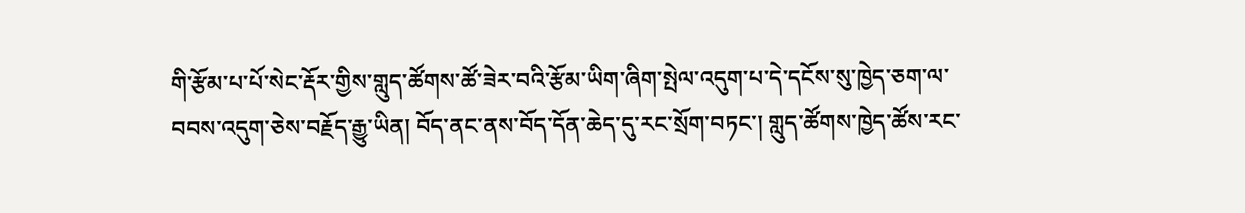གི་རྩོམ་པ་པོ་སེང་རྡོར་གྱིས་གླུད་ཚོགས་ཚོ་ཟེར་བའི་རྩོམ་ཡིག་ཞིག་སྤེལ་འདུག་པ་དེ་དངོས་སུ་ཁྱེད་ཅག་ལ་བབས་འདུག་ཅེས་བརྗོད་རྒྱུ་ཡིན། བོད་ནང་ནས་བོད་དོན་ཆེད་དུ་རང་སྲོག་བཏང་། གླུད་ཚོགས་ཁྱེད་ཚོས་རང་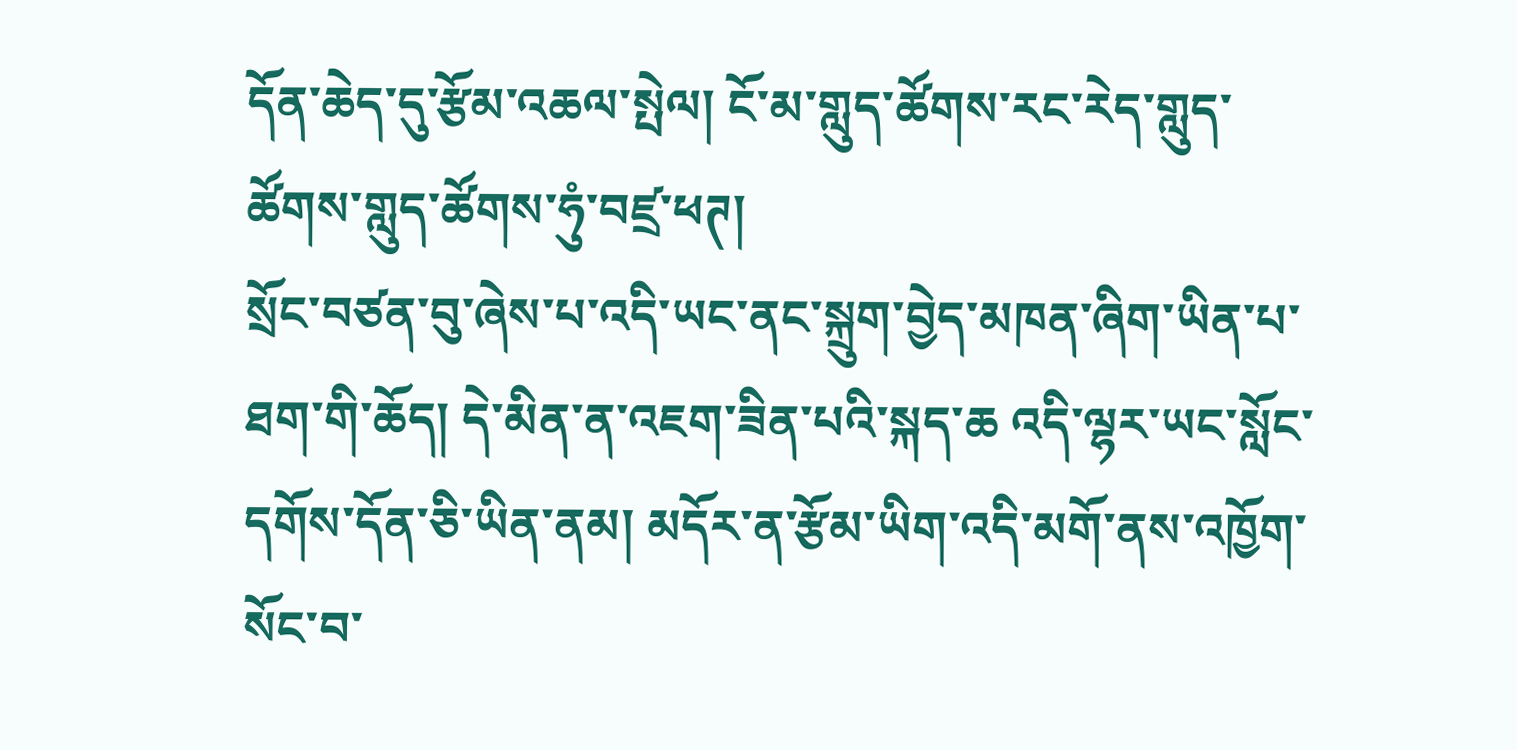དོན་ཆེད་དུ་རྩོམ་འཆལ་སྤེལ། ངོ་མ་གླུད་ཚོགས་རང་རེད་གླུད་ཚོགས་གླུད་ཚོགས་ཧུཾ་བཛྲ་ཕཊ།
སྲོང་བཙན་བུ་ཞེས་པ་འདི་ཡང་ནང་སྐྲུག་བྱེད་མཁན་ཞིག་ཡིན་པ་ཐག་གི་ཆོད། དེ་མིན་ན་འཇག་ཟིན་པའི་སྐད་ཆ འདི་ལྷར་ཡང་སློང་དགོས་དོན་ཅི་ཡིན་ནམ། མདོར་ན་རྩོམ་ཡིག་འདི་མགོ་ནས་འཁྱོག་སོང་བ་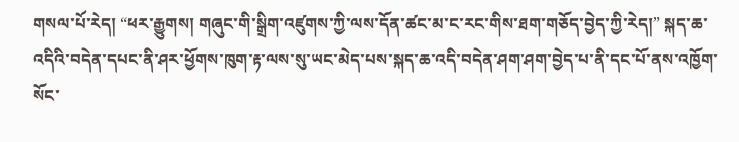གསལ་པོ་རེད། “ཕར་རྒྱུགས། གཞུང་གི་སྒྲིག་འཛུགས་ཀྱི་ལས་དོན་ཚང་མ་ང་རང་གིས་ཐག་གཅོད་བྱེད་ཀྱི་རེད།” སྐད་ཆ་འདིའི་བདེན་དཔང་ནི་ཤར་ཕྱོགས་ཁུག་རྟ་ལས་སུ་ཡང་མེད་པས་སྐད་ཆ་འདི་བདེན་ཤག་ཤག་བྱེད་པ་ནི་དང་པོ་ནས་འཁྱོག་སོང་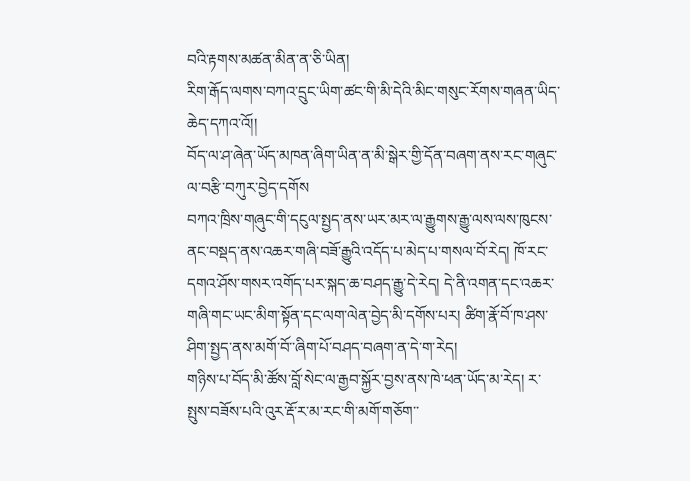བའི་རྟགས་མཚན་མིན་ན་ཅི་ཡིན།
རིག་རྒོད་ལགས་བཀའ་དྲུང་ཡིག་ཚང་གི་མི་དེའི་མིང་གསུང་རོགས་གཞན་ཡིད་ཆེད་དཀའ་འོ།།
བོད་ལ་ཤ་ཞེན་ཡོད་མཁན་ཞིག་ཡིན་ན་མི་སྒེར་གྱི་དོན་བཞག་ནས་རང་གཞུང་ལ་བརྩི་བཀུར་བྱེད་དགོས
བཀའ་ཁྲིས་གཞུང་གི་དངུལ་སྤྱད་ནས་ཡར་མར་ལ་རྒྱུགས་རྒྱུ་ལས་ལས་ཁུངས་ནང་བསྡད་ནས་འཆར་གཞི་བཟོ་རྒྱུའི་འདོད་པ་མེད་པ་གསལ་བོ་རེད། ཁོ་རང་དགའ་ཤོས་གསར་འགོད་པར་སྐད་ཆ་བཤད་རྒྱུ་དེ་རེད། དེ་ནི་འགན་དང་འཆར་གཞི་གང་ཡང་མིག་སྟོན་དང་ལག་ལེན་བྱེད་མི་དགོས་པར། ཚིག་རྣོ་བོ་ཁ་ཤས་ཤིག་སྤྱད་ནས་མགོ་བོ་་ཞིག་པོ་བཤད་བཞག་ན་དེ་ག་རེད།
གཉིས་པ་བོད་མི་ཚོས་བློ་སེང་ལ་རྒྱབ་སྐྱོར་བྱས་ནས་ཁེ་ཕན་ཡོད་མ་རེད། ར་སྤུས་བཟོས་པའི་འུར་རྡོ་ར་མ་རང་གི་མགོ་གཅོག་་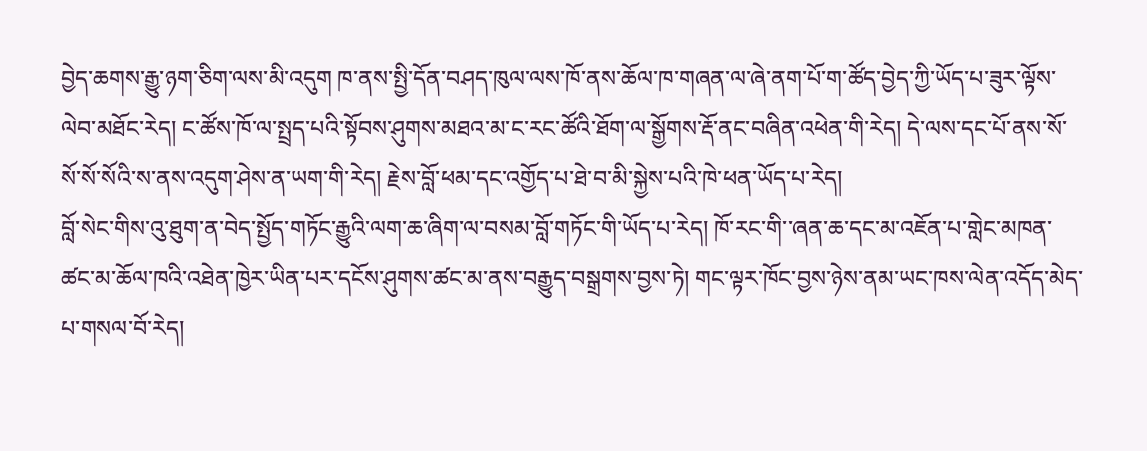བྱེད་ཆགས་རྒྱུ་ཉག་ཅིག་ལས་མི་འདུག ཁ་ནས་སྤྱི་དོན་བཤད་ཁུལ་ལས་ཁོ་ནས་ཆོལ་ཁ་གཞན་ལ་ཞེ་ནག་པོ་ག་ཚོད་བྱེད་ཀྱི་ཡོད་པ་ཟུར་ལྟོས་ལེབ་མཐོང་རེད། ང་ཚོས་ཁོ་ལ་སྤྲད་པའི་སྟོབས་ཤུགས་མཐའ་མ་ང་རང་ཚོའི་ཐོག་ལ་སྒྱོགས་རྡོ་ནང་བཞིན་འཕེན་གི་རེད། དེ་ལས་དང་པོ་ནས་སོ་སོ་སོ་སོའི་ས་ནས་འདུག་ཤེས་ན་ཡག་གི་རེད། རྗེས་བློ་ཕམ་དང་འགྱོད་པ་ཐེ་བ་མི་སྐྱེས་པའི་ཁེ་ཕན་ཡོད་པ་རེད།
བློ་སེང་གིས་འུ་ཐུག་ན་བེད་སྤྱོད་གཏོང་རྒྱུའི་ལག་ཆ་ཞིག་ལ་བསམ་བློ་གཏོང་གི་ཡོད་པ་རེད། ཁོ་རང་གི་་ཞན་ཆ་དང་མ་འཇོན་པ་གླེང་མཁན་ཚང་མ་ཆོལ་ཁའི་འཐེན་ཁྱེར་ཡིན་པར་དངོས་ཤུགས་ཚང་མ་ནས་བརྒྱུད་བསྒྲགས་བྱས་ཏེ། གང་ལྟར་ཁོང་བྱས་ཉེས་ནམ་ཡང་ཁས་ལེན་འདོད་མེད་པ་གསལ་བོ་རེད།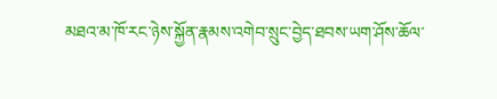མཐའ་མ་ཁོ་རང་ཉེས་སྐྱོན་རྣམས་འགེབ་སྲུང་བྱེད་ཐབས་ཡག་ཤོས་ཆོལ་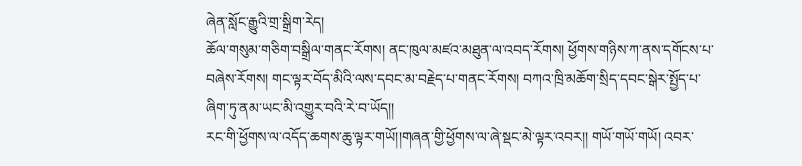ཞེན་སློང་རྒྱུའི་གྲ་སྒྲིག་རེད།
ཆོལ་གསུམ་གཅིག་བསྒྲིལ་གནང་རོགས། ནང་ཁུལ་མཛའ་མཐུན་ལ་འབད་རོགས། ཕྱོགས་གཉིས་ཀ་ནས་དགོངས་པ་བཞེས་རོགས། གང་ལྟར་བོད་མིའི་ལས་དབང་མ་བརྗེད་པ་གནང་རོགས། བཀའ་ཁྲི་མཆོག་སྲིད་དབང་སྒེར་སྤྱོད་པ་ཞིག་ཏུ་ནམ་ཡང་མི་འགྱུར་བའི་རེ་བ་ཡོད།།
རང་གི་ཕྱོགས་ལ་འདོད་ཆགས་ཆུ་ལྟར་གཡོ།།གཞན་གྱི་ཕྱོགས་ལ་ཞེ་སྡང་མེ་ལྟར་འབར།། གཡོ་གཡོ་གཡོ། འབར་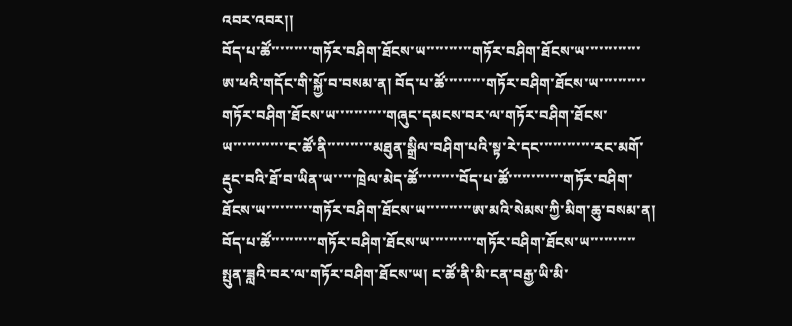འབར་འབར།།
བོད་པ་ཚོ་་་་་་་་་གཏོར་བཤིག་ཐོངས་ཡ་་་་་་་་་་གཏོར་བཤིག་ཐོངས་ཡ་་་་་་་་་་་་ཨ་ཕའི་གདོང་གི་སྐྱོ་བ་བསམ་ན། བོད་པ་ཚོ་་་་་་་་་གཏོར་བཤིག་ཐོངས་ཡ་་་་་་་་་་གཏོར་བཤིག་ཐོངས་ཡ་་་་་་་་་་་གཞུང་དམངས་བར་ལ་གཏོར་བཤིག་ཐོངས་ཡ་་་་་་་་་་་་ང་ཚོ་ནི་་་་་་་་་་མཐུན་སྒྲིལ་བཤིག་པའི་སྟ་རེ་དང་་་་་་་་་་་་རང་མགོ་རྡུང་བའི་ཐོ་བ་ཡིན་ཡ་་་་་ཁྲེལ་མེད་ཚོ་་་་་་་་་བོད་པ་ཚོ་་་་་་་་་་་་གཏོར་བཤིག་ཐོངས་ཡ་་་་་་་་་་གཏོར་བཤིག་ཐོངས་ཡ་་་་་་་་་་ཨ་མའི་སེམས་ཀྱི་མིག་ཆུ་བསམ་ན། བོད་པ་ཚོ་་་་་་་་་་གཏོར་བཤིག་ཐོངས་ཡ་་་་་་་་་་གཏོར་བཤིག་ཐོངས་ཡ་་་་་་་་་་སྤུན་ཟླའི་བར་ལ་གཏོར་བཤིག་ཐོངས་ཡ། ང་ཚོ་ནི་མི་ངན་བརྒྱ་ཡི་མི་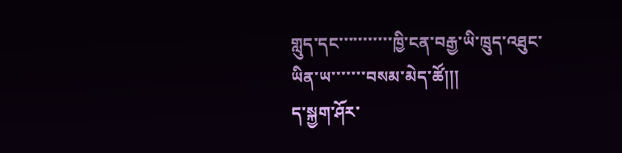གླུད་དང་་་་་་་་་་་ཁྱི་ངན་བརྒྱ་ཡི་ཁྲུད་འཐུང་ཡིན་ཡ་་་་་་་བསམ་མེད་ཚོ།།།
ད་སྐྱག་ཤོར་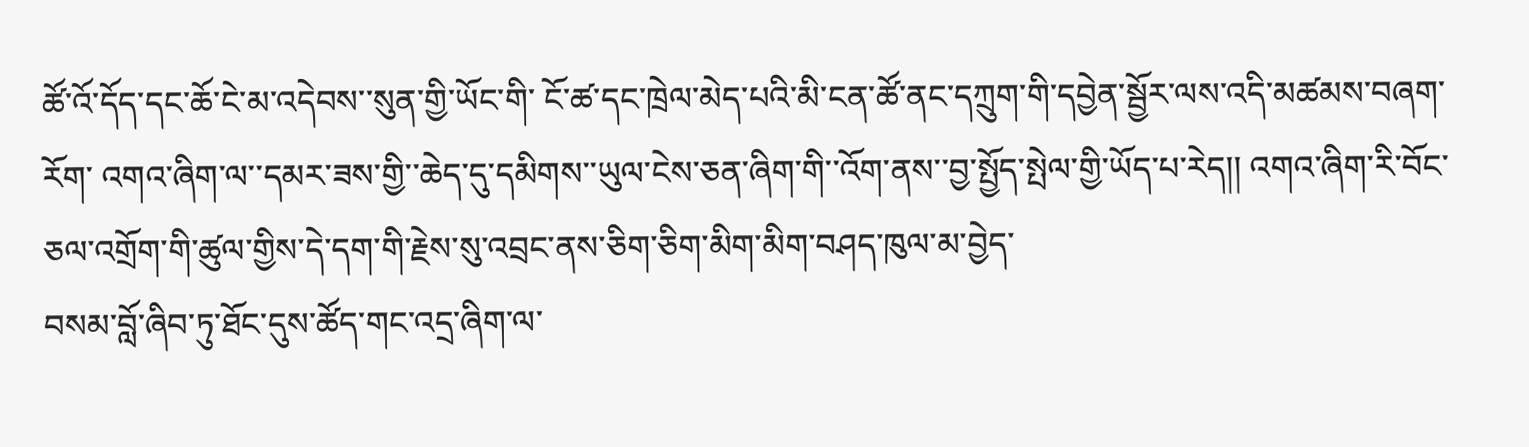ཚོ་འོ་དོད་དང་ཆོ་ངེ་མ་འདེབས་་སུན་གྱི་ཡོང་གི་ ངོ་ཚ་དང་ཁྲེལ་མེད་པའི་མི་ངན་ཚོ་ནང་དཀྲུག་གི་དབྱེན་སྦྱོར་ལས་འདི་མཚམས་བཞག་རོག་ འགའ་ཞིག་ལ་་དམར་ཟས་གྱི་་ཆེད་དུ་དམིགས་་ཡུལ་ངེས་ཅན་ཞིག་གི་་འོག་ནས་་བྱ་སྤྱོད་སྤེལ་གྱི་ཡོད་པ་རེད།། འགའ་ཞིག་རི་བོང་ཅལ་འགྲོག་གི་ཚུལ་གྱིས་དེ་དག་གི་རྗེས་སུ་འབྲང་ནས་ཅིག་ཅིག་མིག་མིག་བཤད་ཁུལ་མ་བྱེད་
བསམ་བློ་ཞིབ་ཏུ་ཐོང་དུས་ཚོད་གང་འདྲ་ཞིག་ལ་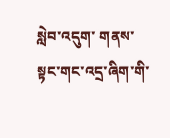སླེབ་འདུག་ གནས་སྟང་གང་འདྲ་ཞིག་གི་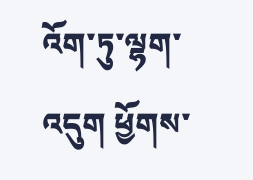འོག་ཏུ་ལྷག་འདུག ཕྱོགས་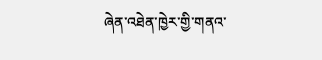ཞེན་འཐེན་ཁྱེར་གྱི་གནའ་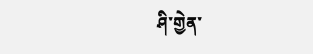ཤི་གྱེན་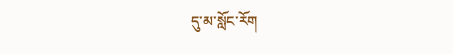དུ་མ་སློང་རོག